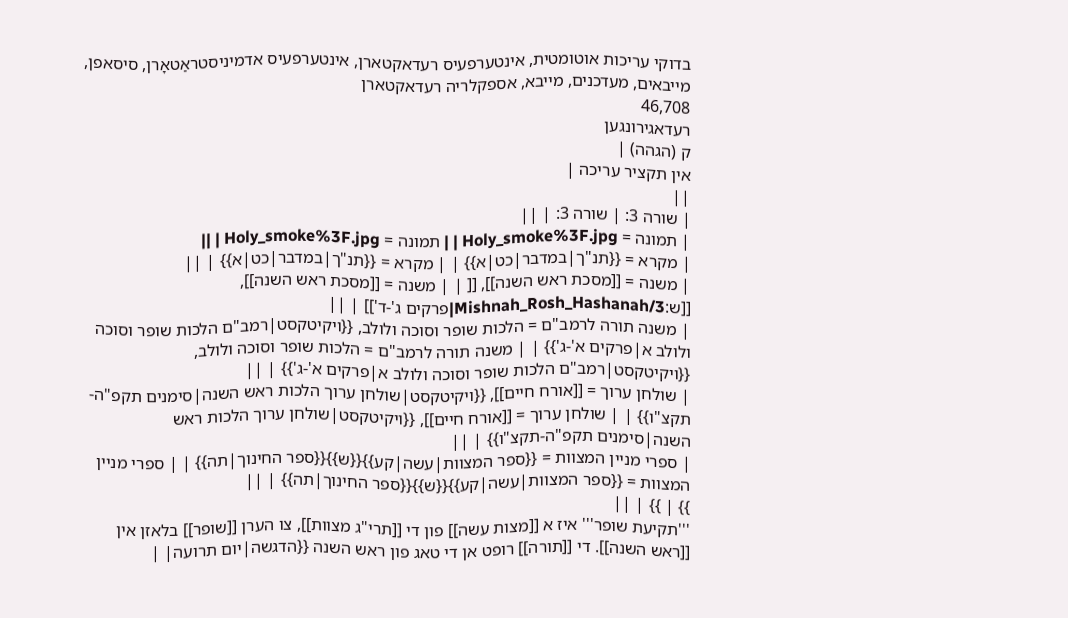בדוקי עריכות אוטומטית, אינטערפעיס רעדאקטארן, אינטערפעיס אדמיניסטראַטאָרן, סיסאפן, מייבאים, מעדכנים, מייבא, אספקלריה רעדאקטארן
46,708
רעדאגירונגען
ק (הגהה) |
אין תקציר עריכה |
||
| שורה 3: | שורה 3: | ||
| תמונה = Holy_smoke%3F.jpg | | תמונה = Holy_smoke%3F.jpg | ||
| מקרא = {{תנ"ך|במדבר|כט|א}} | | מקרא = {{תנ"ך|במדבר|כט|א}} | ||
| משנה = [[מסכת ראש השנה]], [[ | | משנה = [[מסכת ראש השנה]], [[ש:Mishnah_Rosh_Hashanah/3|פרקים ג'-ד']] | ||
| משנה תורה לרמב"ם = הלכות שופר וסוכה ולולב, {{ויקיטקסט|רמב"ם הלכות שופר וסוכה ולולב א|פרקים א'-ג'}} | | משנה תורה לרמב"ם = הלכות שופר וסוכה ולולב, {{ויקיטקסט|רמב"ם הלכות שופר וסוכה ולולב א|פרקים א'-ג'}} | ||
| שולחן ערוך = [[אורח חיים]], {{ויקיטקסט|שולחן ערוך הלכות ראש השנה|סימנים תקפ"ה-תקצ"ו}} | | שולחן ערוך = [[אורח חיים]], {{ויקיטקסט|שולחן ערוך הלכות ראש השנה|סימנים תקפ"ה-תקצ"ו}} | ||
| ספרי מניין המצוות = {{ספר המצוות|עשה|קע}}{{ש}}{{ספר החינוך|תה}} | | ספרי מניין המצוות = {{ספר המצוות|עשה|קע}}{{ש}}{{ספר החינוך|תה}} | ||
}} | }} | ||
'''תקיעת שופר''' איז א [[מצות עשה]] פון די [[תרי"ג מצוות]], צו הערן [[שופר]] בלאזן אין [[ראש השנה]]. די [[תורה]] רופט אן די טאג פון ראש השנה {{הדגשה|יום תרועה| |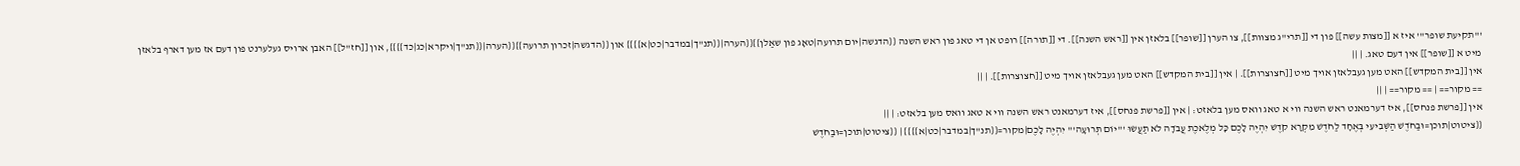'''תקיעת שופר''' איז א [[מצות עשה]] פון די [[תרי"ג מצוות]], צו הערן [[שופר]] בלאזן אין [[ראש השנה]]. די [[תורה]] רופט אן די טאג פון ראש השנה {{הדגשה|יום תרועה|טאָג פון שאַלן}}{{הערה|{{תנ"ך|במדבר|כט|א}}}} און {{הדגשה|זכרון תרועה}}{{הערה|{{תנ"ך|ויקרא|כג|כד}}}}, און [[חז"ל]] האבן ארויס געלערנט פון דעם אז מען דארף בלאזן מיט א [[שופר]] אין דעם טאג. | ||
אין [[בית המקדש]] האט מען געבלאזן אויך מיט [[חצוצרות]]. | אין [[בית המקדש]] האט מען געבלאזן אויך מיט [[חצוצרות]]. | ||
== מקור== | == מקור== | ||
אין [[פרשת פנחס]], איז דערמאנט ראש השנה ווי א טאג וואס מען בלאזט: | אין [[פרשת פנחס]], איז דערמאנט ראש השנה ווי א טאג וואס מען בלאזט: | ||
{{ציטוט|תוכן=וּבַחֹדֶשׁ הַשְּׁבִיעִי בְּאֶחָד לַחֹדֶשׁ מִקְרָא קֹדֶשׁ יִהְיֶה לָכֶם כָּל מְלֶאכֶת עֲבֹדָה לֹא תַעֲשׂוּ '''יוֹם תְּרוּעָה''' יִהְיֶה לָכֶם|מקור={{תנ"ך|במדבר|כט|א}}}} | {{ציטוט|תוכן=וּבַחֹדֶשׁ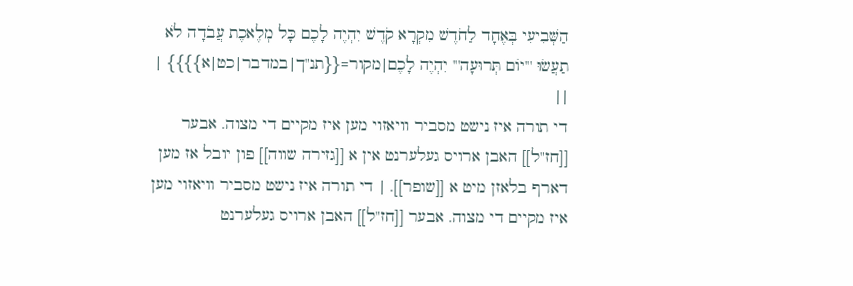הַשְּׁבִיעִי בְּאֶחָד לַחֹדֶשׁ מִקְרָא קֹדֶשׁ יִהְיֶה לָכֶם כָּל מְלֶאכֶת עֲבֹדָה לֹא תַעֲשׂוּ '''יוֹם תְּרוּעָה''' יִהְיֶה לָכֶם|מקור={{תנ"ך|במדבר|כט|א}}}} | ||
די תורה איז נישט מסביר וויאזוי מען איז מקיים די מצוה. אבער [[חז"ל]] האבן ארויס געלערנט אין א [[גזירה שווה]] פון יובל אז מען דארף בלאזן מיט א [[שופר]]. | די תורה איז נישט מסביר וויאזוי מען איז מקיים די מצוה. אבער [[חז"ל]] האבן ארויס געלערנט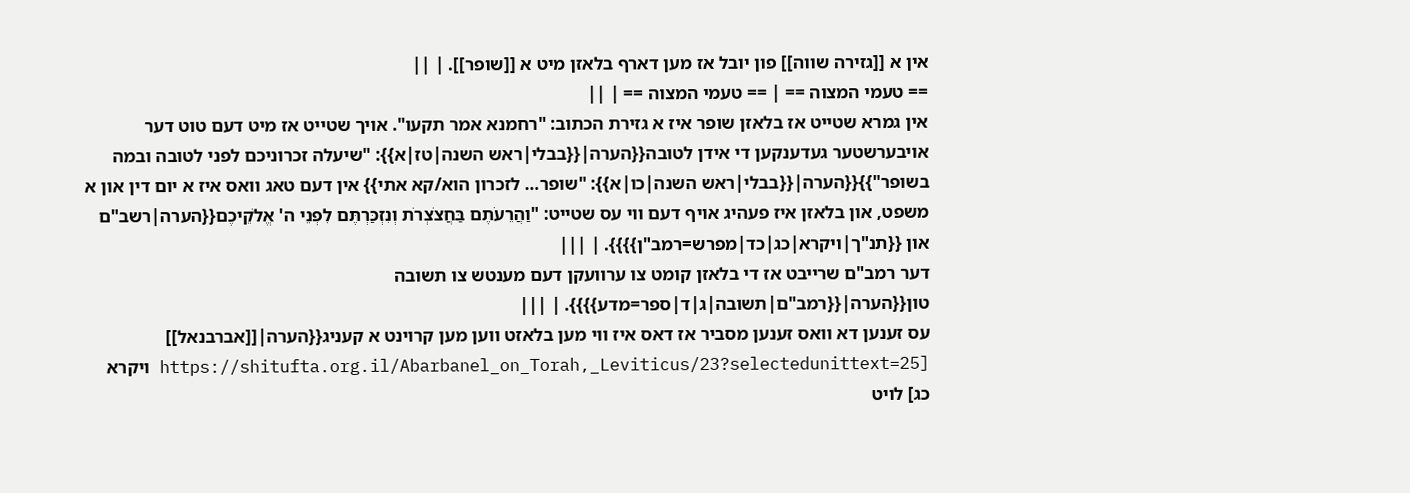אין א [[גזירה שווה]] פון יובל אז מען דארף בלאזן מיט א [[שופר]]. | ||
== טעמי המצוה == | == טעמי המצוה == | ||
אין גמרא שטייט אז בלאזן שופר איז א גזירת הכתוב: "רחמנא אמר תקעו". אויך שטייט אז מיט דעם טוט דער אויבערשטער געדענקען די אידן לטובה{{הערה|{{בבלי|ראש השנה|טז|א}}: "שיעלה זכרוניכם לפני לטובה ובמה בשופר"}}{{הערה|{{בבלי|ראש השנה|כו|א}}: "שופר… לזכרון הוא/קא אתי}} אין דעם טאג וואס איז א יום דין און א משפט, און בלאזן איז פעהיג אויף דעם ווי עס שטייט: "וַהֲרֵעֹתֶם בַּחֲצֹצְרֹת וְנִזְכַּרְתֶּם לִפְנֵי ה' אֱלֹקֵיכֶם{{הערה|רשב"ם און {{תנ"ך|ויקרא|כג|כד|מפרש=רמב"ן}}}}. | |||
דער רמב"ם שרייבט אז די בלאזן קומט צו ערוועקן דעם מענטש צו תשובה טון{{הערה|{{רמב"ם|תשובה|ג|ד|ספר=מדע}}}}. | |||
עס זענען דא וואס זענען מסביר אז דאס איז ווי מען בלאזט ווען מען קרוינט א קעניג{{הערה|[[אברבנאל]] [https://shitufta.org.il/Abarbanel_on_Torah,_Leviticus/23?selectedunittext=25 ויקרא כג] לויט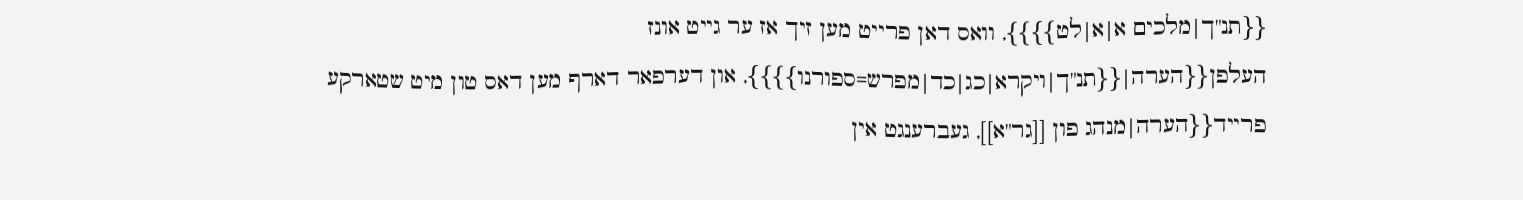{{תנ"ך|מלכים א|א|לט}}}}, וואס דאן פרייט מען זיך אז ער גייט אונז העלפן{{הערה|{{תנ"ך|ויקרא|כג|כד|מפרש=ספורנו}}}}, און דערפאר דארף מען דאס טון מיט שטארקע פרייד{{הערה|מנהג פון [[גר"א]], געברענגט אין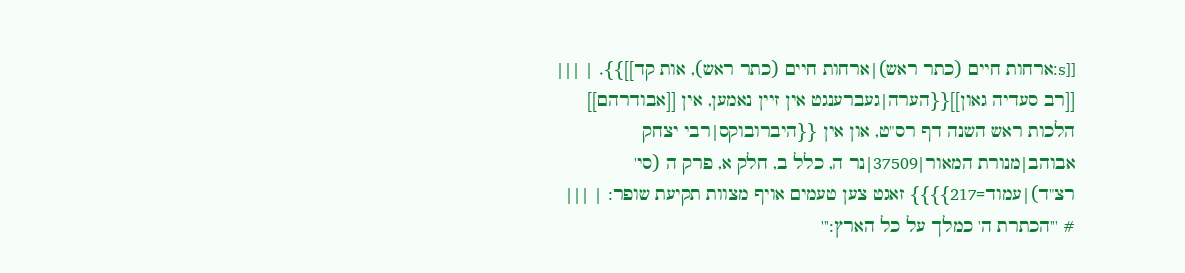[[s:ארחות חיים (כתר ראש)|ארחות חיים (כתר ראש), אות קד]]}}. | |||
[[רב סעדיה גאון]]{{הערה|געברענגט אין זיין נאמען, אין [[אבודרהם]] הלכות ראש השנה דף רס"ט, און אין {{היברובוקס|רבי יצחק אבוהב|מנורת המאור|37509|נר ה, כלל ב, חלק א, פרק ה (סי' רצ"ד)|עמוד=217}}}} זאגט צען טעמים אויף מצוות תקיעת שופר: | |||
# '''הכתרת ה' כמלך על כל הארץ:'''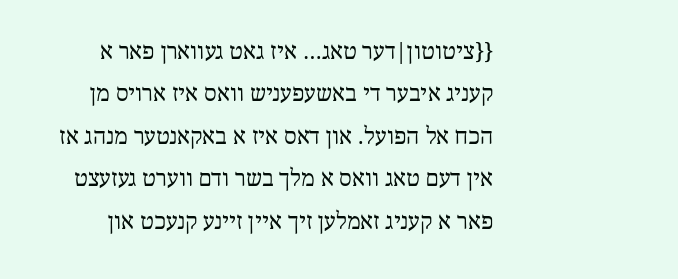{{ציטוטון|דער טאג… איז גאט געווארן פאר א קעניג איבער די באשעפעניש וואס איז ארויס מן הכח אל הפועל. און דאס איז א באקאנטער מנהג אז אין דעם טאג וואס א מלך בשר ודם ווערט געזעצט פאר א קעניג זאמלען זיך איין זיינע קנעכט און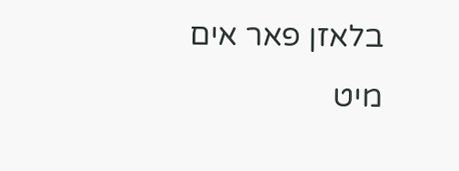בלאזן פאר אים מיט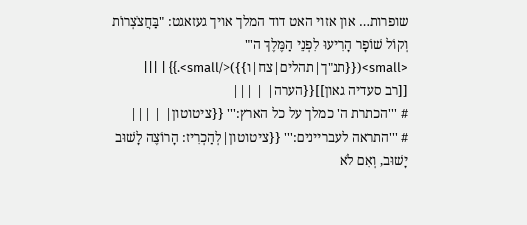שופרות… און אזוי האט דוד המלך אויך געזאגט: "בַּחֲצֹצְרוֹת וְקוֹל שׁוֹפָר הָרִיעוּ לִפְנֵי הַמֶּלֶךְ ה'" <small>({{תנ"ך|תהלים|צח|ו}})</small>.}} | |||
[[רב סעדיה גאון]]{{הערה| | |||
# '''הכתרת ה' כמלך על כל הארץ:''' {{ציטוטון| | |||
# '''התראה לעבריינים:''' {{ציטוטון|לְהַכְרִיז: הָרוֹצֶה לָשׁוּב יָשׁוּב, וְאִם לֹא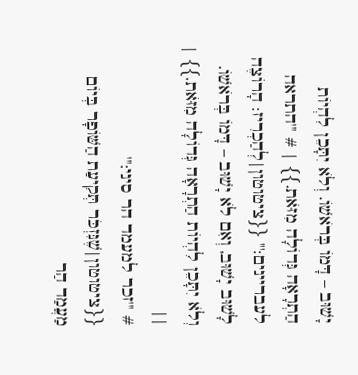יָשׁוּב – דָּמוֹ בְּרֹאשׁוֹ. וְלֹא יִתָּכֵן לִהְיוֹת הַתְרָאָה גְּדוֹלָה מִזֹּאת.}} | # '''התראה לעבריינים:''' {{ציטוטון|לְהַכְרִיז: הָרוֹצֶה לָשׁוּב יָשׁוּב, וְאִם לֹא יָשׁוּב – דָּמוֹ בְּרֹאשׁוֹ. וְלֹא יִתָּכֵן לִהְיוֹת הַתְרָאָה גְּדוֹלָה מִזֹּאת.}} | ||
# '''זכר למעמד הר סיני:''' {{ציטוטון|שֶׁנִּזְכֹּר תְּקִיעַת הַשּׁוֹפָר בְּיוֹם מַעֲמַד הַר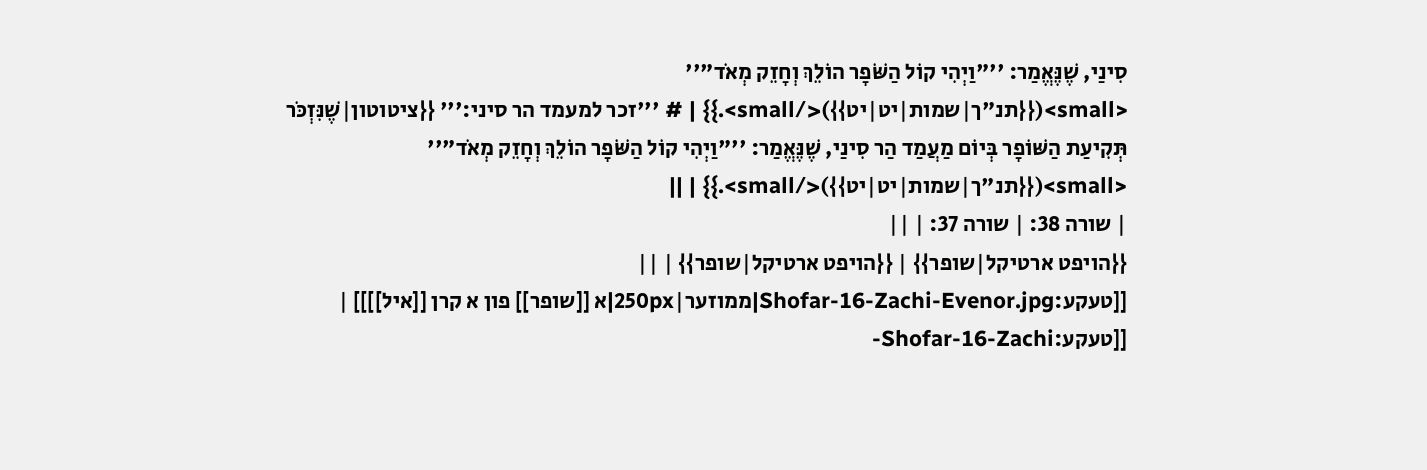סִינַי, שֶׁנֶּאֱמַר: ''"וַיְהִי קוֹל הַשֹּׁפָר הוֹלֵךְ וְחָזֵק מְאֹד"'' <small>({{תנ"ך|שמות|יט|יט}})</small>.}} | # '''זכר למעמד הר סיני:''' {{ציטוטון|שֶׁנִּזְכֹּר תְּקִיעַת הַשּׁוֹפָר בְּיוֹם מַעֲמַד הַר סִינַי, שֶׁנֶּאֱמַר: ''"וַיְהִי קוֹל הַשֹּׁפָר הוֹלֵךְ וְחָזֵק מְאֹד"'' <small>({{תנ"ך|שמות|יט|יט}})</small>.}} | ||
| שורה 38: | שורה 37: | ||
{{הויפט ארטיקל|שופר}} | {{הויפט ארטיקל|שופר}} | ||
[[טעקע:Shofar-16-Zachi-Evenor.jpg|ממוזער|250px|א [[שופר]] פון א קרן [[איל]]]] | [[טעקע:Shofar-16-Zachi-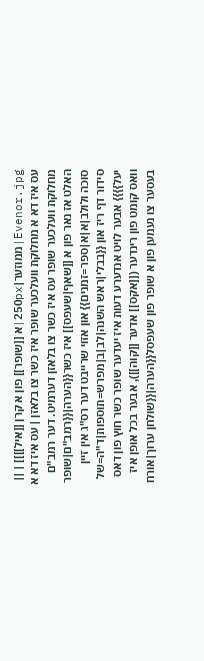Evenor.jpg|ממוזער|250px|א [[שופר]] פון א קרן [[איל]]]] | ||
עס איז דא א מחלוקת וועלכער שופר איז כשר צו בלאזן | עס איז דא א מחלוקת וועלכער שופר עס איז כשר צו בלאזן דערמיט. דער רמב"ם האלט אז נאר פון א [[שאף|שעפס]] איז כשר{{הערה|{{רמב"ם|שופר סוכה ולולב|א|א|ספר=זמנים}} און אזוי שרייבט דער רס"ג אין זיין סידור דף ריז און {{בבלי|ראש השנה|לב|ב|מפרש=תוספות|ד"ה=של יעל}}}} אבער לויט אנדערע דעות איז יעדער שופר כשר חוץ פון דאס וואס קומט פון רינדער ([[אקס]] אדער [[קוה]]), אבער בכל אופן איז בעסער צו נעמען פון א שופר פון שעפסל{{הערה|{{שולחן ערוך|אורח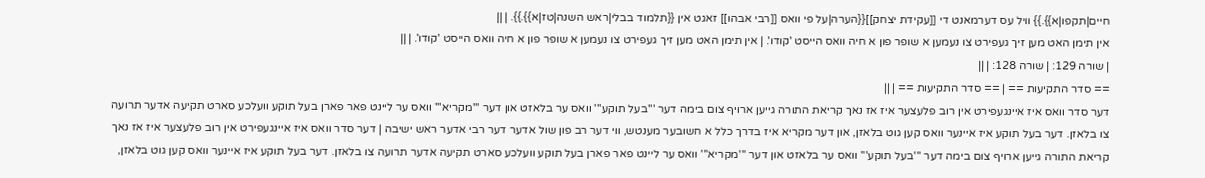חיים|תקפו|א}}.}} וויל עס דערמאנט די [[עקידת יצחק]]{{הערה|על פי וואס [[רבי אבהו]] זאגט אין {{תלמוד בבלי|ראש השנה|טז|א}}.}}. | ||
אין תימן האט מען זיך געפירט צו נעמען א שופר פון א חיה וואס הייסט 'קודו'. | אין תימן האט מען זיך געפירט צו נעמען א שופר פון א חיה וואס הייסט 'קודו'. | ||
| שורה 129: | שורה 128: | ||
== סדר התקיעות == | == סדר התקיעות == | ||
דער סדר וואס איז איינגעפירט אין רוב פלעצער איז אז נאך קריאת התורה גייען ארויף צום בימה דער '''בעל תוקע''' וואס ער בלאזט און דער '''מקריא''' וואס ער ליינט פאר פארן בעל תוקע וועלכע סארט תקיעה אדער תרועה צו בלאזן. דער בעל תוקע איז איינער וואס קען גוט בלאזן, און דער מקריא איז בדרך כלל א חשובער מענטש, ווי דער רב פון שול אדער דער רבי אדער ראש ישיבה | דער סדר וואס איז איינגעפירט אין רוב פלעצער איז אז נאך קריאת התורה גייען ארויף צום בימה דער '''בעל תוקע''' וואס ער בלאזט און דער '''מקריא''' וואס ער ליינט פאר פארן בעל תוקע וועלכע סארט תקיעה אדער תרועה צו בלאזן. דער בעל תוקע איז איינער וואס קען גוט בלאזן,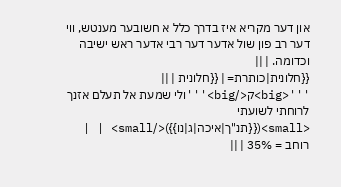און דער מקריא איז בדרך כלל א חשובער מענטש, ווי דער רב פון שול אדער דער רבי אדער ראש ישיבה וכדומה. | ||
{{חלונית|כותרת= | {{חלונית | ||
'''<big>ק</big>'''ולי שמעת אל תעלם אזנך לרוחתי לשועתי <small>({{תנ"ך|איכה|ג|נו}})</small> | | רוחב = 35% | ||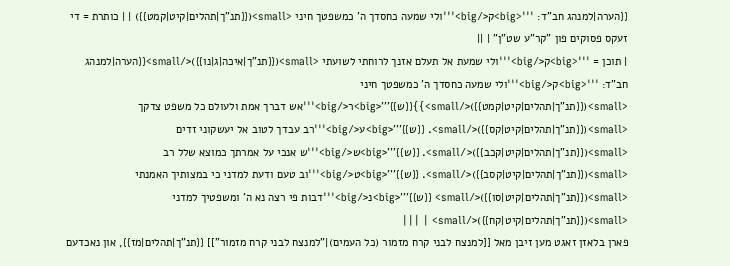{{הערה|למנהג חב"ד: '''<big>ק</big>'''ולי שמעה כחסדך ה' כמשפטך חיני <small>({{תנ"ך|תהלים|קיט|קמט}}) | | כותרת = די זעקס פסוקים פון "קר"ע שט"ן" | ||
| תוכן = '''<big>ק</big>'''ולי שמעת אל תעלם אזנך לרוחתי לשועתי <small>({{תנ"ך|איכה|ג|נו}})</small>{{הערה|למנהג חב"ד: '''<big>ק</big>'''ולי שמעה כחסדך ה' כמשפטך חיני <small>({{תנ"ך|תהלים|קיט|קמט}})</small>}}{{ש}}'''<big>ר</big>'''אש דברך אמת ולעולם כל משפט צדקך <small>({{תנ"ך|תהלים|קיט|קס}})</small>. {{ש}}'''<big>ע</big>'''רב עבדך לטוב אל יעשקוני זדים <small>({{תנ"ך|תהלים|קיט|קכב}})</small>. {{ש}}'''<big>ש</big>'''ש אנכי על אמרתך כמוצא שלל רב <small>({{תנ"ך|תהלים|קיט|קסב}})</small>. {{ש}}'''<big>ט</big>'''וב טעם ודעת למדני כי במצותיך האמנתי <small>({{תנ"ך|תהלים|קיט|סו}})</small> {{ש}}'''<big>נ</big>'''דבות פי רצה נא ה' ומשפטיך למדני <small>({{תנ"ך|תהלים|קיט|קח}})</small> | |||
פארן בלאזן זאגט מען זיבן מאל [[למנצח לבני קרח מזמור (כל העמים)|"למנצח לבני קרח מזמור"]] {{תנ"ך|תהלים|מז}}, און נאכדעם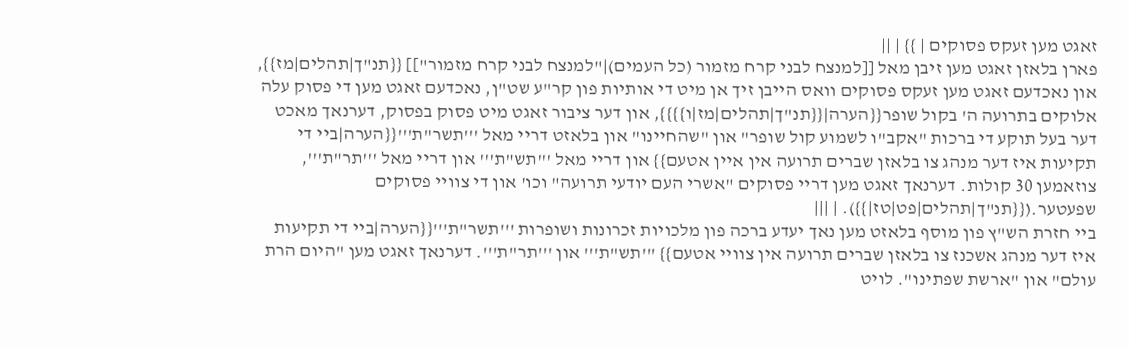זאגט מען זעקס פסוקים | }} | ||
פארן בלאזן זאגט מען זיבן מאל [[למנצח לבני קרח מזמור (כל העמים)|"למנצח לבני קרח מזמור"]] {{תנ"ך|תהלים|מז}}, און נאכדעם זאגט מען זעקס פסוקים וואס הייבן זיך אן מיט די אותיות פון קר"ע שט"ן, נאכדעם זאגט מען די פסוק עלה אלוקים בתרועה ה' בקול שופר{{הערה|{{תנ"ך|תהלים|מז|ו}}}}, און דער ציבור זאגט מיט פסוק בפסוק, דערנאך מאכט דער בעל תוקע די ברכות "אקב"ו לשמוע קול שופר" און "שהחיינו" און בלאזט דריי מאל '''תשר"ת'''{{הערה|ביי די תקיעות איז דער מנהג צו בלאזן שברים תרועה אין איין אטעם}} און דריי מאל '''תש"ת''' און דריי מאל '''תר"ת''', צוזאמען 30 קולות. דערנאך זאגט מען דריי פסוקים "אשרי העם יודעי תרועה" וכו' און די צוויי פסוקים שפעטער.({{תנ"ך|תהלים|פט|טז|}}). | |||
ביי חזרת הש"ץ פון מוסף בלאזט מען נאך יעדע ברכה פון מלכויות זכרונות ושופרות '''תשר"ת'''{{הערה|ביי די תקיעות איז דער מנהג אשכנז צו בלאזן שברים תרועה אין צוויי אטעם}} '''תש"ת''' און '''תר"ת'''. דערנאך זאגט מען "היום הרת עולם" און "ארשת שפתינו". לויט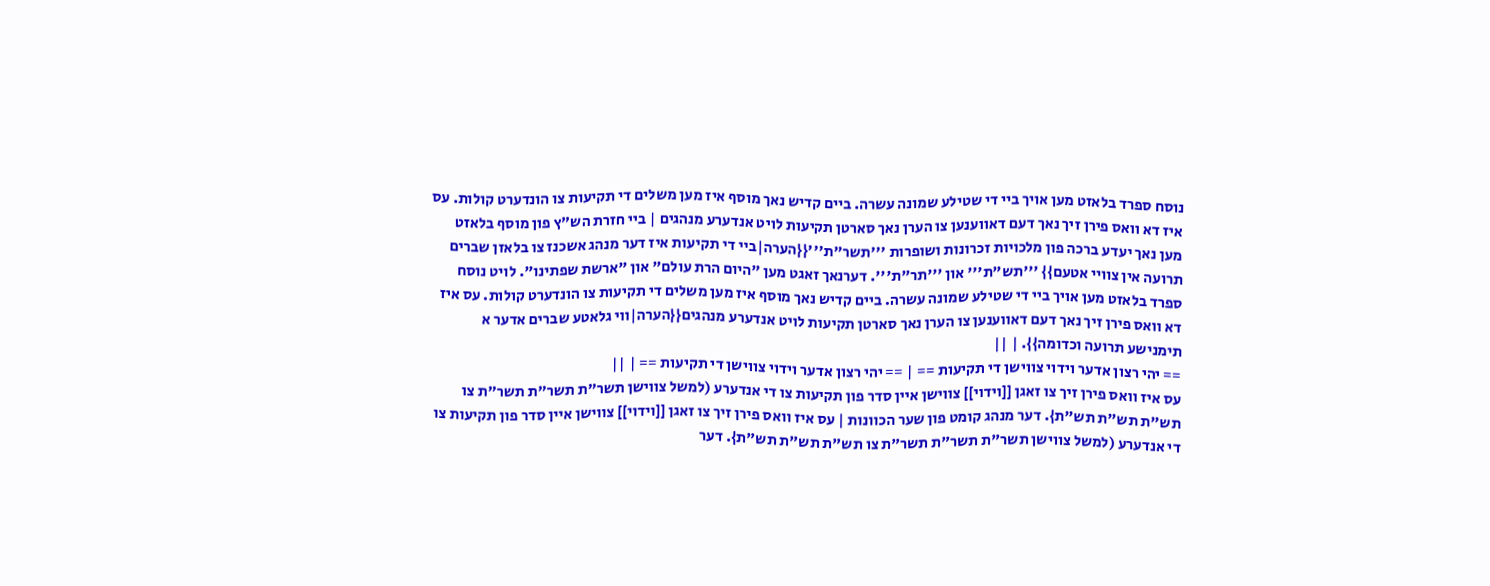נוסח ספרד בלאזט מען אויך ביי די שטילע שמונה עשרה. ביים קדיש נאך מוסף איז מען משלים די תקיעות צו הונדערט קולות. עס איז דא וואס פירן זיך נאך דעם דאווענען צו הערן נאך סארטן תקיעות לויט אנדערע מנהגים | ביי חזרת הש"ץ פון מוסף בלאזט מען נאך יעדע ברכה פון מלכויות זכרונות ושופרות '''תשר"ת'''{{הערה|ביי די תקיעות איז דער מנהג אשכנז צו בלאזן שברים תרועה אין צוויי אטעם}} '''תש"ת''' און '''תר"ת'''. דערנאך זאגט מען "היום הרת עולם" און "ארשת שפתינו". לויט נוסח ספרד בלאזט מען אויך ביי די שטילע שמונה עשרה. ביים קדיש נאך מוסף איז מען משלים די תקיעות צו הונדערט קולות. עס איז דא וואס פירן זיך נאך דעם דאווענען צו הערן נאך סארטן תקיעות לויט אנדערע מנהגים{{הערה|ווי גלאטע שברים אדער א תימנישע תרועה וכדומה}}. | ||
== יהי רצון אדער וידוי צווישן די תקיעות == | == יהי רצון אדער וידוי צווישן די תקיעות == | ||
עס איז וואס פירן זיך צו זאגן [[וידוי]] צווישן איין סדר פון תקיעות צו די אנדערע (למשל צווישן תשר"ת תשר"ת תשר"ת צו תש"ת תש"ת תש"ת}. דער מנהג קומט פון שער הכוונות | עס איז וואס פירן זיך צו זאגן [[וידוי]] צווישן איין סדר פון תקיעות צו די אנדערע (למשל צווישן תשר"ת תשר"ת תשר"ת צו תש"ת תש"ת תש"ת}. דער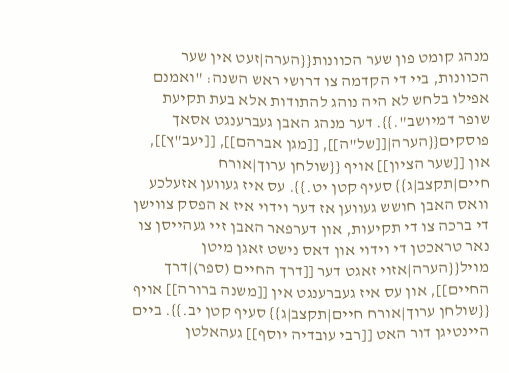מנהג קומט פון שער הכוונות{{הערה|זעט אין שער הכוונות, ביי די הקדמה צו דרושי ראש השנה: "ואמנם אפילו בלחש לא היה נוהג להתודות אלא בעת תקיעת שופר דמיושב".}}. דער מנהג האבן געברענגט אסאך פוסקים{{הערה|[[של"ה]], [[מגן אברהם]], [[יעב"ץ]], און [[שער הציון]] אויף {{שולחן ערוך|אורח חיים|תקצב|ג}} סעיף קטן יט.}}. עס איז געווען אזעלכע וואס האבן חושש געווען אז דער וידוי איז א הפסק צווישן די ברכה צו די תקיעות, און דערפאר האבן זיי געהייסן צו נאר טראכטן די וידוי און דאס נישט זאגן מיטן מויל{{הערה|אזוי זאגט דער [[דרך החיים (ספר)|דרך החיים]], און עס איז געברענגט אין [[משנה ברורה]] אויף {{שולחן ערוך|אורח חיים|תקצב|ג}} סעיף קטן יב.}}. ביים היינטיגן דור האט [[רבי עובדיה יוסף]] געהאלטן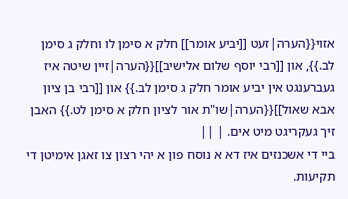אזוי{{הערה|זעט [[יביע אומר]] חלק א סימן לו וחלק ג סימן לב.}}, און [[רבי יוסף שלום אלישיב]]{{הערה|זיין שיטה איז געברענגט אין יביע אומר חלק ג סימן לב.}} און [[רבי בן ציון אבא שאול]]{{הערה|שו"ת אור לציון חלק א סימן לט.}} האבן זיך געקריגט מיט אים. | ||
ביי די אשכנזים איז דא א נוסח פון א יהי רצון צו זאגן אימיטן די תקיעות.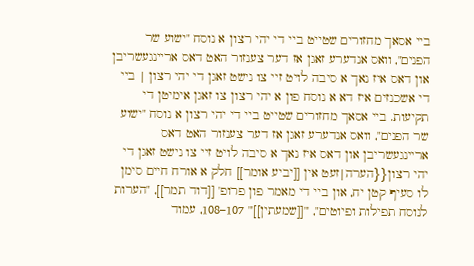ביי אסאך מחזורים שטייט ביי די יהי רצון א נוסח "ישוע שר הפנים", וואס אנדערע זאגן אז דער צענזור האט דאס אריינגעשריבן און דאס איז נאך א סיבה לויט זיי צו נישט זאגן די יהי רצון | ביי די אשכנזים איז דא א נוסח פון א יהי רצון צו זאגן אימיטן די תקיעות. ביי אסאך מחזורים שטייט ביי די יהי רצון א נוסח "ישוע שר הפנים", וואס אנדערע זאגן אז דער צענזור האט דאס אריינגעשריבן און דאס איז נאך א סיבה לויט זיי צו נישט זאגן די יהי רצון{{הערה|זעט אין [[יביע אומר]] חלק א אורח חיים סימן לו סעיף קטן יח, און ביי די מאמר פון פרופ' [[דוד תמר]], "הערות לנוסח תפילות ופיוטים", '''[[שמעתין]]''' 107–108, עמוד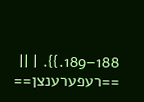188–189.}}. | ||
==רעפערענצן==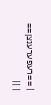| ==רעפערענצן== | ||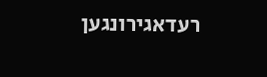רעדאגירונגען